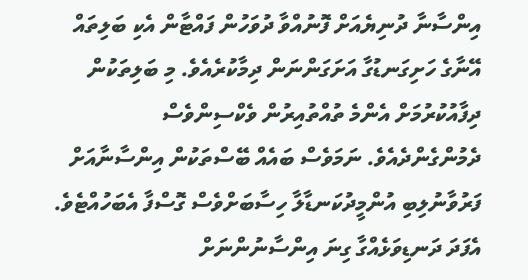އިންސާނާ ދުނިޔެއަށް ފޮނުއްވާ ދުވަހުން ފައްޓާން އެކި ބަލިތައް އޭނާގެ ހަށިގަނޑުގާ އަށަގަންނަން ދިމާކުރެއެވެ. މި ބަލިތަކުން ދިފާއުކުރުމަށް އެންމެ ތުއްތުއިރުން ވެކްސިންވެސް ދެމުންގެންދެއެވެ. ނަމަވެސް ބައެއް ބޭސްތަކުން އިންސާނާއަށް ފަރުވާނުލިބި އުންމީދުކަނޑާލާ ހިސާބަށްވެސް ގޮސްފާ އެބަހުއްޓެވެ. އެފަދަ ދަނޑިވަޅެއްގާ ގިނަ އިންސާނުންނަށް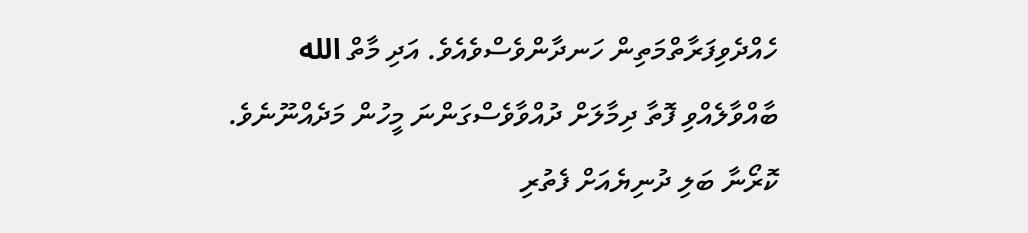ހެއްދެވިފަރާތްމަތިން ހަނދާންވެސްވެއެވެ. އަދި މާތް الله ބާއްވާލެއްވި ފޮތާ ދިމާލަށް ދުއްވާވެސްގަންނަ މީހުން މަދެއްނޫނެވެ.
ކޮރޯނާ ބަލި ދުނިޔެއަށް ފެތުރި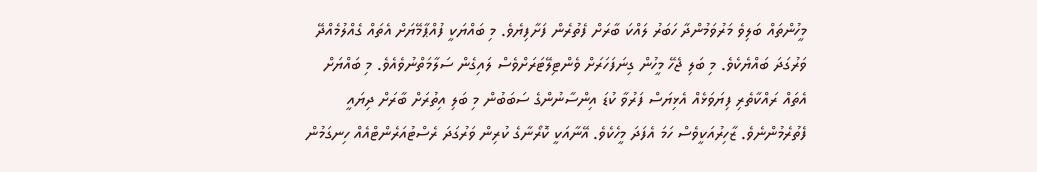މީހުންތައް ބަލިވެ މަރުވަމުންދާ ހަބަރު ލައްކަ ބާރަށް ފެތުރެން ފަށާފިޔެވެ. މި ބައްޔަކީ ފުއްޕާމޭޔަށް އެތައް ގެއްލުމެއްދޭ ވަރުގަދަ ބައްޔެކެވެ. މި ބަލި ޖެހޭ މީހުން ގިނަފަހަރަށް ވެންޓިލޭޓަރަށްވެސް ލައިގެން ސަލާމަތްނުވެއެވެ. މި ބައްޔަށް އެތައް ރައްކާތެރި ފިޔަވަޅެއް އެޅިޔަސް ފަރުވާ ކުޑަ އިންސާނުންގެ ސަބަބުން މި ބަލި އިތުރަށް ބާރަށް ދިޔައީ ފެތުރެމުންނެވެ. ޒާހިރުއަކީވެސް ހަމަ އެފަދަ މީހެކެވެ. އޭނާއަކީ ކޮރޯނާގެ ކުރިން ވަރުގަދަ ރެސްޓުއަރެންޓްއެއް ހިނގަމުން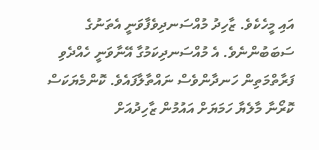އައި މީހެކެވެ. ޒާހިދު މުއްސަނދިވެފާވަނީ އެތަނުގެ ސަބަބުންނެވެ. އެ މުއްސަނދިކަމުގާ އޭނާވަނީ ހެއްދެވި ފަރާތްމަތިން ހަނދާންވެސް ނައްތާލާފައެވެ. ކޮންމެޔަކަސް ކޮރޯނާ މާލެޔާ ހަމަޔަށް އައުމުން ޒާހިދުއަށް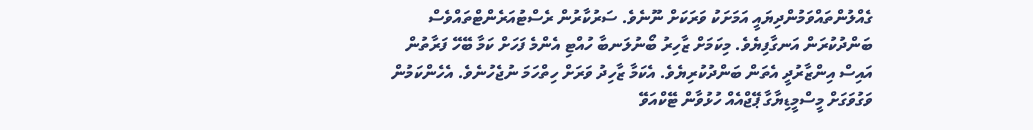ގެއްލުންތައްވަމުންދިޔައީ އަމަށަކު ވަރަކަށް ނޫނެވެ. ސަރުކާރުން ރެސްޓުއަރެންޓްތައްވެސް ބަންދުކުރަން އަނގާފިޔެވެ. މިކަމަށް ޒާހިރު ބޯނުލަނބާ ހުއްޓި އެންމެ ފަހަށް ކަމާ ބޭހޭ ފަރާތުން އައިސް އިންޒާރުދީ އެތަން ބަންދުކުރިޔެވެ. އެކަމާ ޒާހިދު ވަރަށް ހިތްހަމަ ނުޖެހުނެވެ. އެހެންކަމުން ވަގުވަގަށް މީސްމީޑިޔާގާ ޕޭޖްއެއް ހުޅުވާން ޓޭކްއަވޭ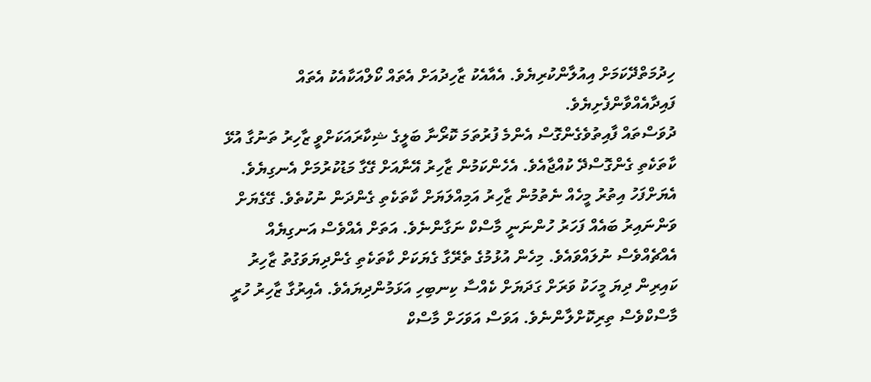ހިދުމަތްދޭކަމަށް އިއުލާންކުރިޔެވެ. އެއާއެކު ޒާހިދުއަށް އެތައް ކޯލްއަކާއެކު އެތައް ފައިދާއެއްވާންފެށިޔެވެ.
ދުވަސްތައް ފާއިތުވެގެންގޮސް އެންމެ ފުރުތަމަ ކޮރޯނާ ބަލީގެ ޝިކާރައަކަށްވީ ޒާހިރު ތަނުގާ އުޅޭ ކާތަކެތި ގެންގޮސްދޭ ކުއްޖާއެވެ. އެހެންކަމުން ޒާހިރު އޭނާއަށް ގޭގާ މަޑުކުރުމަށް އެނގިޔެވެ. އެޔަށްފަހު އިތުރު މީހެއް ނެތުމުން ޒާހިރު އަމިއްލަޔަށް ކާތަކެތި ގެންދަން ނުކުތެވެ. ގޭގެޔަށް ވަންނައިރު ބައެއް ފަހަރު ހުންނަނީ މާސްކް ނަގާންނެވެ. އަތަށް އެއްވެސް އަނގިޔެއް އެއްޗެއްވެސް ނުލައްވައެވެ. މިހެން އުޅުމުގެ ތެރޭގާ ގެޔަކަށް ކާތަކެތި ގެންދިޔަވަގުތު ޒާހިރު ކައިރިން ދިޔަ މީހަކު ވަރަށް ގަދަޔަށް ކެއްސާ ކިނބިހި އަޅަމުންދިޔައެވެ. އެއިރުގާ ޒާހިރު ހުރީ މާސްކްވެސް ތިރިކޮށްލާންނެވެ. އަވަސް އަވަހަށް މާސްކް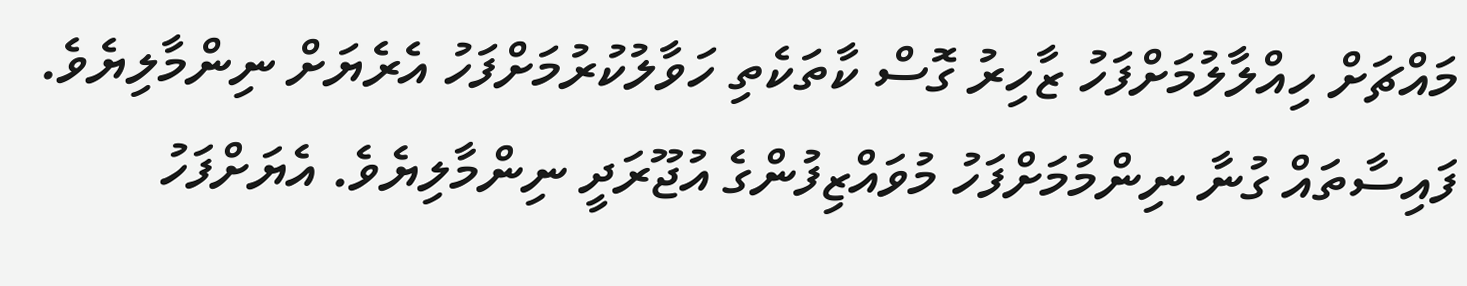މައްޗަށް ހިއްލާލުމަށްފަހު ޒާހިރު ގޮސް ކާތަކެތި ހަވާލުކުރުމަށްފަހު އެރެޔަށް ނިންމާލިޔެވެ. ފައިސާތައް ގުނާ ނިންމުމަށްފަހު މުވައްޒިފުންގެ އުޖޫރަދީ ނިންމާލިޔެވެ. އެޔަށްފަހު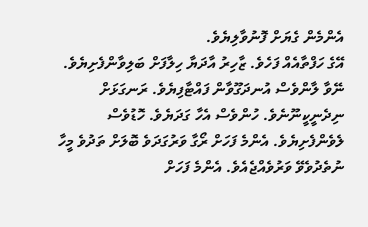އެންމެން ގެޔަށް ފޮނުވާލިޔެވެ.
އޭގެ ހަފްތާއެއް ފަހެވެ. ޒާހިރު އާދަޔާ ހިލާފަށް ބަލިވާންފެށިޔެވެ. ނޭވާ ލާންވެސް އުނދަގޫވާން ފައްޓާފިޔެވެ. ރަނގަޅަށް ނިދެނީކީނޫނެވެ. ހުންވެސް އެހާ ގަދަޔެވެ. ހޮޑުވެސް ލެވެންފެށިޔެވެ. އެންމެ ފަހަށް ރޯގާ ވަރުގަދަވެ ބޮލަށް ތަދުވެ މީހާ ނުތެދުވެވޭ ވަރުވެއްޖެއެވެ. އެންމެ ފަހަށް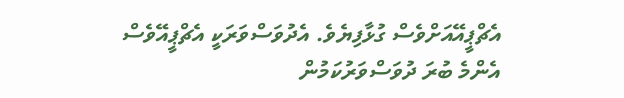އެޗްޕީއޭއަށްވެސް ގުޅާފިޔެވެ. އެދުވަސްވަރަކީ އެޗްޕީއޭވެސް އެންމެ ބުރަ ދުވަސްވަރުކަމުން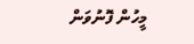މީހުން ފޮނުވަން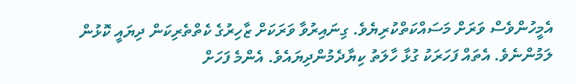އެމީހުންވެސް ވަރަށް މަސައްކަތްކުރިޔެވެ. ގިނައިރުވާ ވަރަކަށް ޒާހިރުގެ ކެތްތެރިކަން ދިޔައީ ކޮޅުން ލަމުންނެވެ. އެތައް ފަހަރަކު ގުޅާ ހާލަތު ކިޔާދެމުންދިޔައެވެ. އެންމެ ފަހަށް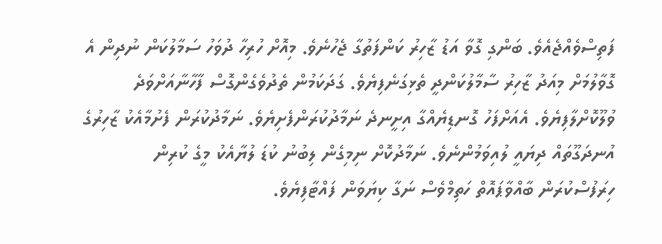ފަތިސްވެއްޖެއެވެ. ބަންގި ގޮވާ އަޑު ޒާހިރު ކަންފަތުގާ ޖެހުނެވެ. މިއޮށް ހުރިހާ ދުވަހު ސަމާލުކަން ނުދިން އެ ގޮވާލުމަށް މިއަދު ޒާހިރު ސާމާލުކަންދީ ތެޅިގަނެފިޔެވެ. ގަދަކަމުން ތެދުވެގެންގޮސް ފާހާނާއަށްވަދެ ވުލޫކޮށްލާފިޔެވެ. އެއަށްފަހު ގޮނޑިޔެއްގާ އިށީނދެ ނަމާދުކުރަންފެށިޔެވެ. ނަމާދުކުރަން ފެށުމާއެކު ޒާހިރުގެ އުނދަގޫތައް ދިޔައީ ލުއިވަމުންނެވެ. ނަމާދުކޮށް ނިމިގެން ލިބުނު ކުޑަ ލުޔާއެކު މީގެ ކުރިން ހިރަފުސްކުރަން ބާއްވާޕައޮތް ހަތިމްވެސް ނަގާ ކިޔަވަން ފައްޓާފިޔެވެ.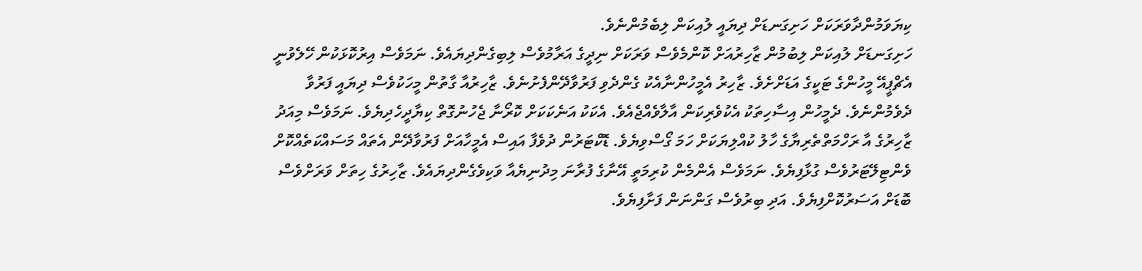ކިޔަވަމުންދާވަރަކަށް ހަށިގަނޑަށް ދިޔައީ ލުއިކަން ލިބެމުންނެވެ.
ހަށިގަނޑަށް ލުއިކަން ލިބުމުން ޒާހިރުއަށް ކޮންމެވެސް ވަރަކަށް ނިދީގެ އަރާމުވެސް ލިބިގެންދިޔައެވެ. ނަމަވެސް އިރުކޮޅަކުން ހޭލެވުނީ އެޗްޕީއޭ މީހުންގެ ޓަކީގެ އަޑަށްށެވެ. ޒާހިރު އެމީހުންނާއެކު ގެންދެވި ފަރުވާދޭންފެށުނެވެ. ޒާހިރުއާ ގާތުން މީހަކުވެސް ދިޔައީ ފަރުވާ ދެވެމުންނެވެ. ދެމީހުން އިސާހިތަކު އެކުވެރިކަން އާލާވެއްޖެއެވެ. އެކަކު އަނެކަކަށް ކޮރޯނާ ޖެހުނުގޮތް ކިޔާދީހެދިޔެވެ. ނަމަވެސް މިއަދު ޒާހިރުގެ އާ ރަހްމަތްތެރިޔާގެ ހާލު ކުއްލިޔަކަށް ހަމަ ގޯސްވިޔެވެ. ޑޮކްޓަރުން ދުވެފާ އައިސް އެމީހާއަށް ފަރުވާދޭން އެތައް މަސައްކަތެއްކޮށް ވެންޓިލޭޓަރުވެސް ގުޅާފިޔެވެ. ނަމަވެސް އެންމެން ކުރިމަތީ އޭނާގެ ފުރާނަ މިދުނިޔެއާ ވަކިވެގެންދިޔައެވެ. ޒާހިރުގެ ހިތަށް ވަރަށްވެސް ބޮޑަށް އަސަރުކޮށްފިޔެވެ. އަދި ބިރުވެސް ގަންނަން ފަށާފިޔެވެ.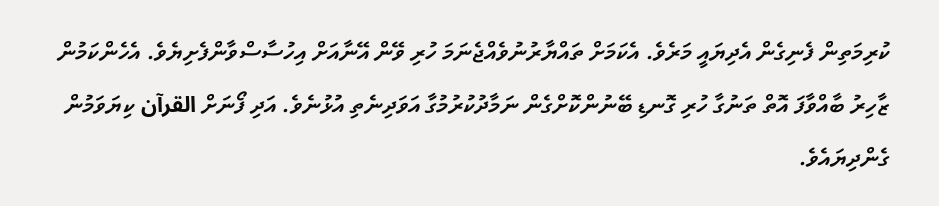ކުރިމަތިން ފެނިގެން އެދިޔައީ މަރެވެ. އެކަމަށް ތައްޔާރުނުވެއްޖެނަމަ ހުރި ވޭން އޭނާއަށް އިހުސާސްވާންފެށިޔެވެ. އެހެންކަމުން ޒާހިރު ބާއްވާފަ އޮތް ތަނުގާ ހުރި ގޮނޑި ބޭނުންކޮށްގެން ނަމާދުކުރުމުގާ އަވަދިނެތި އުޅުނެވެ. އަދި ފޯނަށް القرآن ކިޔަވަމުން ގެންދިޔައެވެ.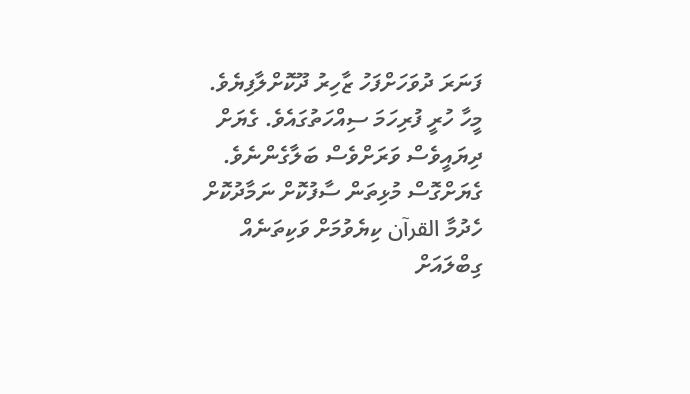ފަނަރަ ދުވަހަށްފަހު ޒާހިރު ދޫކޮށްލާފިޔެވެ. މީހާ ހުރީ ފުރިހަމަ ސިއްހަތުގައެވެ. ގެޔަށް ދިޔައީވެސް ވަރަށްވެސް ބަލާގެންނެވެ. ގެޔަށްގޮސް މުޅިތަން ސާފުކޮށް ނަމާދުކޮށް ހެދުމާ القرآن ކިޔެވުމަށް ވަކިތަނެއް ގިބްލައަށް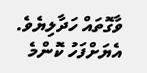ވާގޮތައް ހަދާލިޔެވެ. އެޔަށްފަހު ކޮންމެ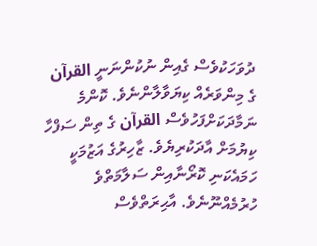ދުވަހަކުވެސް ގެއިން ނުކުންނަނީ القرآن ގެ މިންވަރެއް ކިޔަވާލާންނެވެ. ކޮންމެ ނަމާދަކަށްފަހުވެސް القرآن ގެ ތިން ސަފްހާ ކިޔުމަށް އާދަކުރިޔެވެ. ޒާހިރުގެ އަޒުމަކީ ހަމައެކަނި ކޮރޯނާއިން ސަލާމަތްވެ ހުރުމެއްނޫނެވެ. އާޙިރަތްވެސް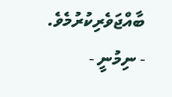ބާއްޖަވެރިކުރުމެވެ.
- ނިމުނީ -